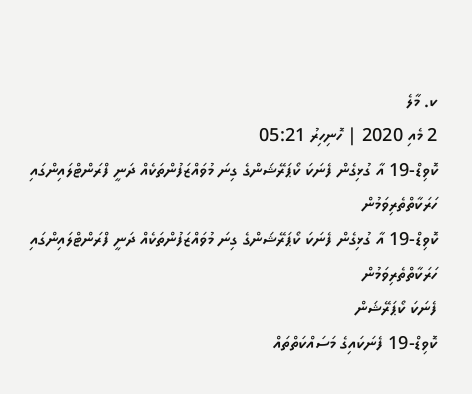ކ. މާލެ
2 މެއި 2020 | ހޮނިހިރު 05:21
ކޮވިޑް-19 އާ ގުޅިގެން ފެނަކަ ކޯޕަރޭޝަންގެ ގިނަ މުވައްޒަފުންތަކެއް ދަނީ ފްރަންޓްލައިންގައި ހަރަކާތްތެރިވަމުން
ކޮވިޑް-19 އާ ގުޅިގެން ފެނަކަ ކޯޕަރޭޝަންގެ ގިނަ މުވައްޒަފުންތަކެއް ދަނީ ފްރަންޓްލައިންގައި ހަރަކާތްތެރިވަމުން
ފެނަކަ ކޯޕަރޭޝަން
ކޮވިޑް-19 ފެނަކައިގެ މަސައްކަތްތައް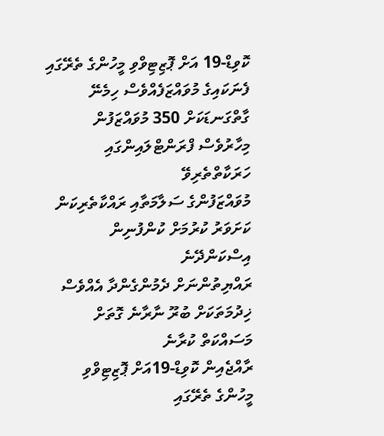ކޮވިޑް-19 އަށް ޕޮޒިޓިވްވި މީހުންގެ ތެރޭގައި ފެނަކައިގެ މުވައްޒަފެއްވެސް ހިމެނޭ
ގާތްގަނޑަކަށް 350 މުވައްޒަފުން މިހާރުވެސް ފްރަންޓްލައިންގައި ހަރަކާތްތެރިވޭ
މުވައްޒަފުންގެ ސަލާމަތާއި ރައްކާތެރިކަން ކަށަވަރު ކުރުމަށް ކުންފުނިން އިސްކަންދޭނެ
ރައްޔިތުންނަށް ދެމުންގެންދާ އެއްވެސް ޚިދުމަތަކަށް ބުރޫ ނާރާނެ ގޮތަށް މަސައްކަތް ކުރާނެ
ރާއްޖެއިން ކޮވިޑް-19އަށް ޕޮޒިޓިވްވި މީހުންގެ ތެރޭގައި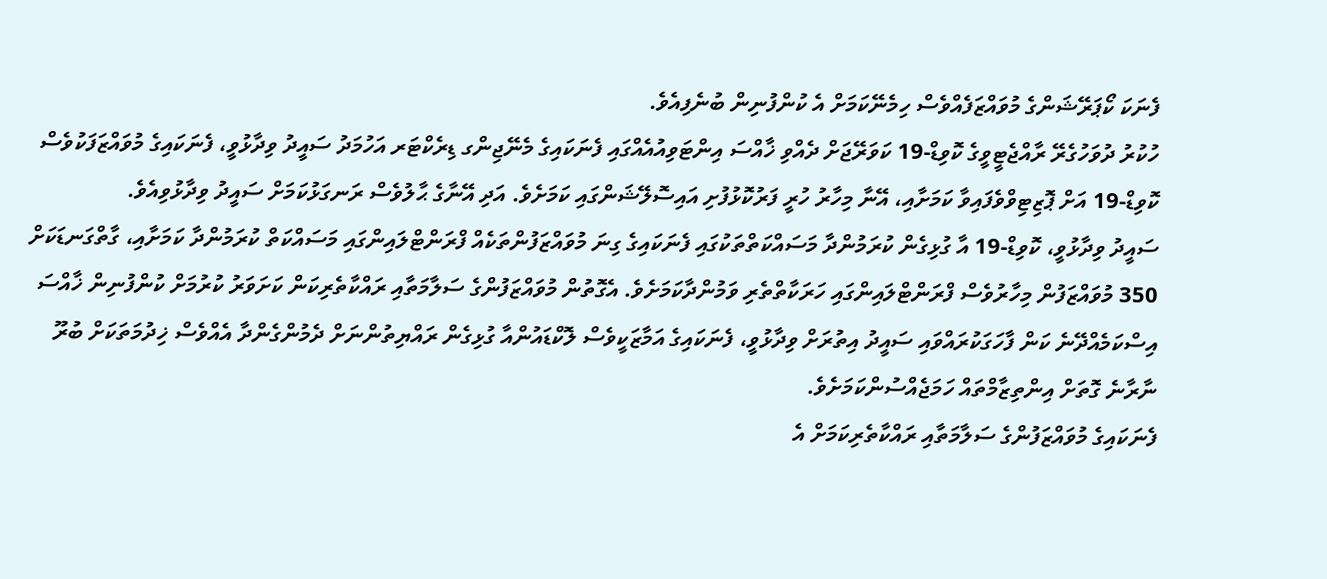ފެނަކަ ކޯޕަރޭޝަންގެ މުވައްޒަފެއްވެސް ހިމެނޭކަމަށް އެ ކުންފުނިން ބުނެފިއެވެ.
ހުކުރު ދުވަހުގެރޭ ރާއްޖެޓީވީގެ ކޮވިޑް-19 ކަވަރޭޖަށް ދެއްވި ޚާއްސަ އިންޓަވިއުއެއްގައި ފެނަކައިގެ މެނޭޖިންގ ޑިރެކްޓަރ އަހުމަދު ސައީދު ވިދާޅުވީ، ފެނަކައިގެ މުވައްޒަފަކުވެސް ކޮވިޑް-19 އަށް ޕޮޒިޓިވްވެފައިވާ ކަމަށާއި، އޭނާ މިހާރު ހުރީ ފަރުކޮޅުފުށި އައިސޮލޭޝަންގައި ކަމަށެވެ. އަދި އޭނާގެ ޙާލުވެސް ރަނގަޅުކަމަށް ސައީދު ވިދާޅުވިއެވެ.
ސައީދު ވިދާޅުވީ، ކޮވިޑް-19 އާ ގުޅިގެން ކުރަމުންދާ މަސައްކަތްތަކުގައި ފެނަކައިގެ ގިނަ މުވައްޒަފުންތަކެއް ފްރަންޓްލައިންގައި މަސައްކަތް ކުރަމުންދާ ކަމަށާއި، ގާތްގަނޑަކަށް 350 މުވައްޒަފުން މިހާރުވެސް ފްރަންޓްލައިންގައި ހަރަކާތްތެރި ވަމުންދާކަމަށެވެ. އެގޮތުން މުވައްޒަފުންގެ ސަލާމަތާއި ރައްކާތެރިކަން ކަށަވަރު ކުރުމަށް ކުންފުނިން ޚާއްސަ އިސްކަމެއްދޭނެ ކަން ފާހަގަކުރައްވައި ސައީދު އިތުރަށް ވިދާޅުވީ، ފެނަކައިގެ އަމާޒަކީވެސް ލޮކްޑައުންއާ ގުޅިގެން ރައްޔިތުންނަށް ދެމުންގެންދާ އެއްވެސް ޚިދުމަތަކަށް ބުރޫ ނާރާނެ ގޮތަށް އިންތިޒާމްތައް ހަމަޖެއްސުންކަމަށެވެ.
ފެނަކައިގެ މުވައްޒަފުންގެ ސަލާމަތާއި ރައްކާތެރިކަމަށް އެ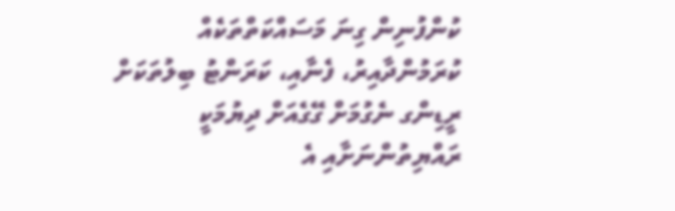ކުންފުނިން ގިނަ މަސައްކަތްތަކެއް ކުރަމުންދާއިރު، ފެނާއި، ކަރަންޓު ބިލުތަކަށް ރީޑިންގ ނެގުމަށް ގޭގެއަށް ދިޔުމަކީ ރައްޔިތުންނަށާއި އެ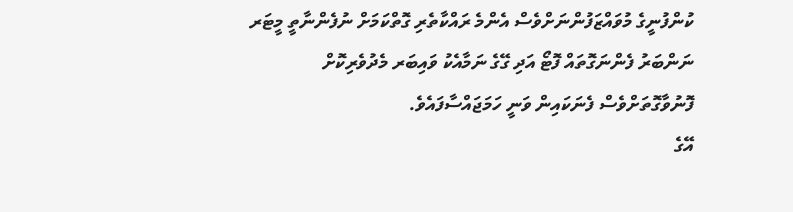ކުންފުނީގެ މުވައްޒަފުންނަށްވެސް އެންމެ ރައްކާތެރި ގޮތްކަމަށް ނުފެންނާތީ މީޓަރ ނަންބަރު ފެންނަގޮތައް ފޮޓޯ އަދި ގޭގެ ނަމާއެކު ވައިބަރ މެދުވެރިކޮށް ފޮނުވާގޮތަށްވެސް ފެނަކައިން ވަނީ ހަމަޖައްސާފައެވެ.
އޭގެ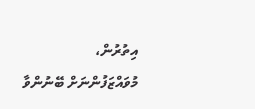އިތުރުން، މުވައްޒަފުންނަށް ބޭނުންވާ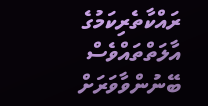ރައްކާތެރިކަމުގެ އާލަތްތައްވެސް ބޭނުންވާވަރަށް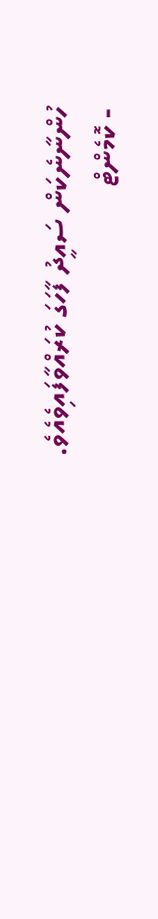ހުންނާނެކަން ސައީދު ފާހަގަ ކުރައްވާފައިވެއެވެ.
- ކޮމެންޓް